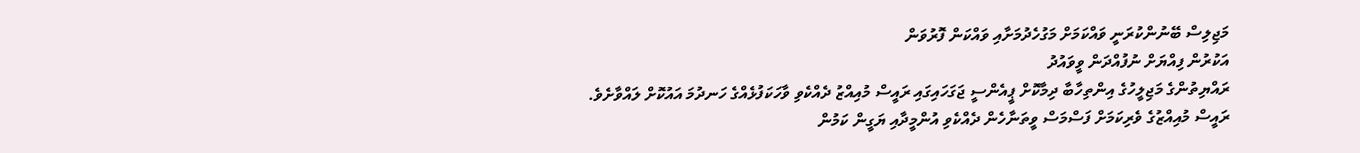މަޖިލިސް ބޭނުންކުރަނީ ވައްކަމަށް މަގުހެދުމަށާއި ވައްކަން ފޮރުވަން
އަކުރުން ފިއްޔަށް ނުފުއްދަން ވީވައުދު
ރައްޔިތުންގެ މަޖިލީހުގެ އިންތިހާބާ ދިމާކޮށް ޕީއެންސީ ޖަގަހައިގައި ރައީސް މުއިއްޒު ދެއްކެވި ވާހަކަފުޅެއްގެ ހަނދުމަ އައުކޮށް ލައްވާށެވެ. ރައީސް މުއިއްޒުގެ ވެރިކަމަށް ފަސްމަސް ވީތަނާހެން ދެއްކެވި އުންމީދާއި ޔަގީން ކަމުން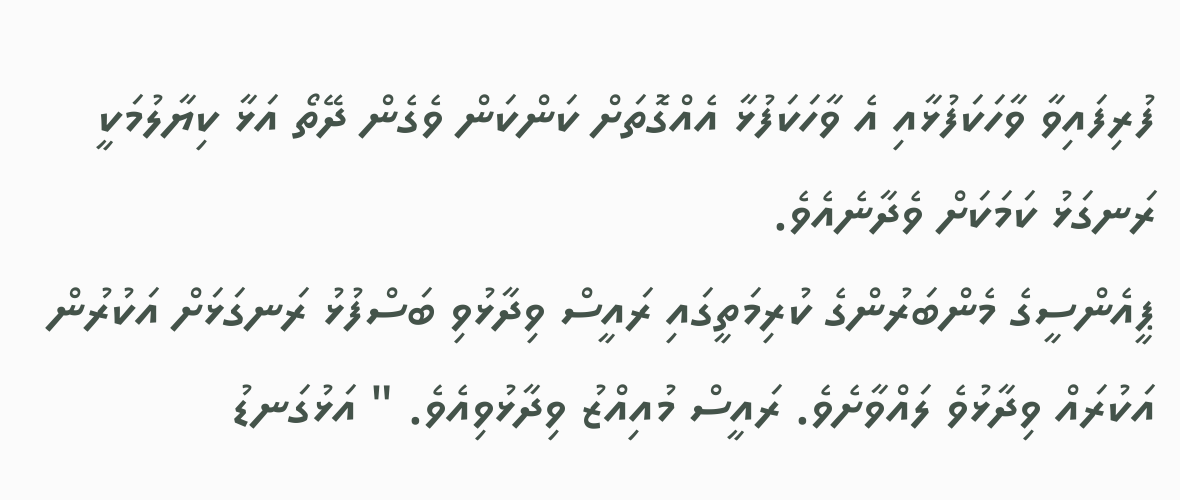ފުރިފައިވާ ވާހަކަފުޅާއި އެ ވާހަކަފުޅާ އެއްގޮތަށް ކަންކަން ވެގެން ދޭތޯ އަޅާ ކިޔާލުމަކީ ރަނގަޅު ކަމަކަށް ވެދާނެއެވެ.
ޕީއެންސީގެ މެންބަރުންގެ ކުރިމަތީގައި ރައީސް ވިދާޅުވި ބަސްފުޅު ރަނގަޅަށް އަކުރުން އަކުރައް ވިދާޅުވެ ލައްވާށެވެ. ރައީސް މުއިއްޒު ވިދާޅުވިއެވެ. " އަޅުގަނޑު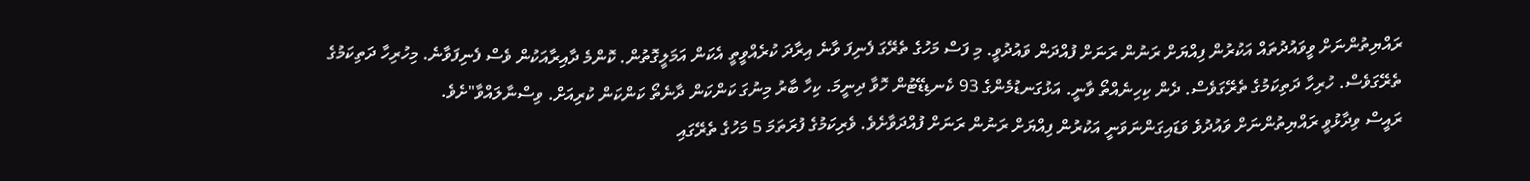ރައްޔިތުންނަށް ވީވައުދުތައް އަކުރުން ފިއްޔަށް ރަނުން ރަނަށް ފުއްދަން ވައުދުވީ. މި ފަސް މަހުގެ ތެރޭގަ ފެނިފަ ވާނެ އިރާދަ ކުރެއްވީތީ އެކަން އަމަލީގޮތުން. ކޮންމެ ދާއިރާއަކުން ވެސް ފެނިފަވާނެ. މިހުރިހާ ދަތިކަމުގެ ތެރޭގަވެސް. ހުރިހާ ދަތިކަމުގެ ތެރޭގަވެސް. ދެން ކިހިނެއްތޯ ވާނީ. އަޅުގަނޑުމެންގެ 93 ކެނޑިޑޭޓުން ހޮވާ ދިނީމަ. ކިހާ ބާރު މިނުގަ ކަންކަން ދާނެތޯ ކަންކަން ކުރިއަށް. ވިސްނާލައްވާ"ށެވެ.
ރައީސް ވިދާޅުވީ ރައްޔިތުންނަށް ވައުދުވެ ވަޑައިގަންނަވަނީ އަކުރުން ފިއްޔަށް ރަނުން ރަނަށް ފުއްދަވާށެވެ. ވެރިކަމުގެ ފުރަތަމަ 5 މަހުގެ ތެރޭގައި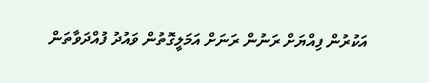އަކުރުން ފިއްޔަށް ރަނުން ރަނަށް އަމަލީގޮތުން ވައުދު ފުއްދަވާތަން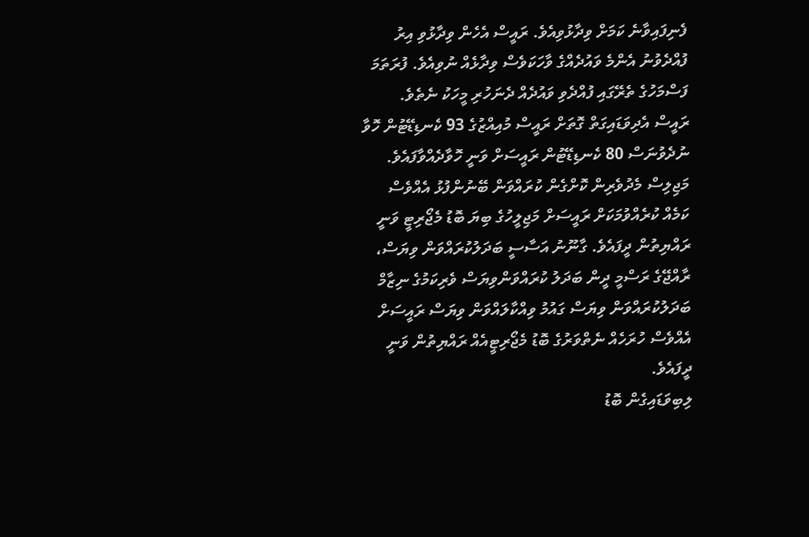ފެނިފައިވާނެ ކަމަށް ވިދާޅުވިއެވެ. ރައީސް އެހެން ވިދާޅުވި އިރު ފުއްދެވުނު އެންމެ ވައުދެއްގެ ވާހަކަވެސް ވިދާޅެއް ނުވިއެވެ. ފުރަތަމަ ފަސްމަހުގެ ތެރޭގައި ފުއްދެވި ވައުދެއް ދެނަހުރި މީހަކު ނެތެވެ.
ރައީސް އެދިވަޑައިގަތް ގޮތަށް ރައީސް މުއިއްޒުގެ 93 ކެނޑިޑޭޓުން ހޮވާ ނުދެވުނަސް 80 ކެނޑިޑޭޓުން ރައީސަށް ވަނީ ހޮވާދެއްވާފައެވެ. މަޖިލިސް މެދުވެރިން ކޮށްގެން ކުރައްވަން ބޭނުންފުޅު އެއްވެސް ކަމެއް ކުރެއްވުމަކަށް ރައީސަށް މަޖިލީހުގެ ބިޔަ ބޮޑު މެޖޯރިޓީ ވަނީ ރައްޔިތުން ދީފައެވެ. ގާނޫނު އަސާސީ ބަދަލުކުރައްވަން ވިޔަސް، ރާއްޖޭގެ ރަސްމީ ދީން ބަދަލު ކުރައްވަންވިޔަސް ވެރިކަމުގެ ނިޒާމް ބަދަލުކުރައްވަން ވިޔަސް ގައުމު ވިއްކާލައްވަން ވިޔަސް ރައީސަށް އެއްވެސް ހުރަހެއް ނެތްވަރުގެ ބޮޑު މެޖޯރިޓީއެއް ރައްޔިތުން ވަނީ ދީފައެވެ.
ލިބިވަޑައިގެން ބޮޑު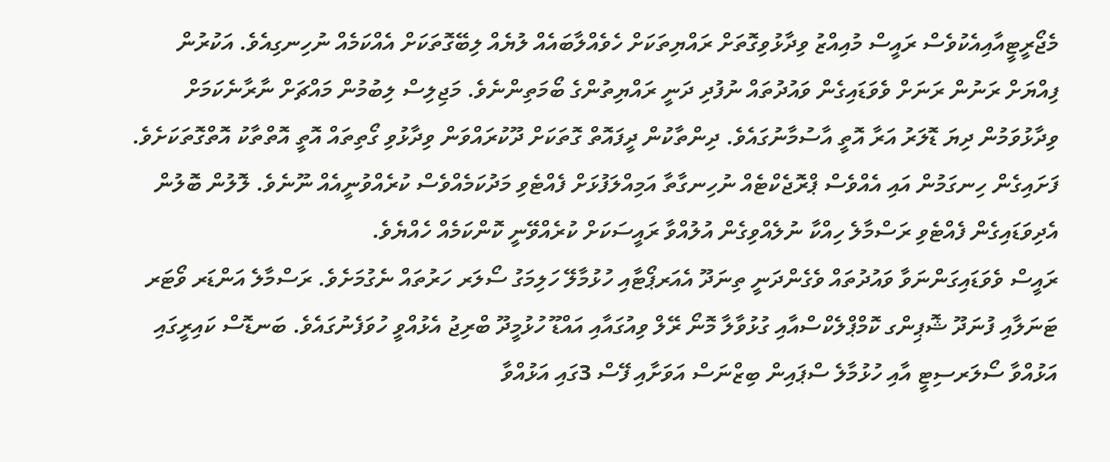މެޖޯރީޓީއާއިއެކުވެސް ރައީސް މުއިއްޒު ވިދާޅުވިގޮތަށް ރައްޔިތަކަށް ހެވެއްލާބައެއް ލުޔެއް ލިބޭގޮތަކަށް އެއްކަމެއް ނުހިނގިއެވެ. އަކުރުން ފިއްޔަށް ރަނުން ރަނަށް ވެވަޑައިގެން ވައުދުތައް ނުފުދި ދަނީ ރައްޔިތުންގެ ބޯމަތިންނެވެ. މަޖިލިސް ލިބުމުން މައްޗަށް ނާރާނެކަމަށް ވިދާޅުވަމުން ދިޔަ ޑޮލަރު އަރާ އޮތީ އާސުމާނުގައެވެ. ދިންތާކުން ދީފައޮތް ގޮތަކަށް ދޫކުރައްވަން ވިދާޅުވި ގޯތިތައް އޮތީ އޮތްތާކު އޮތްގޮތަކަށެވެ. ފަށައިގެން ހިނގަމުން އައި އެއްވެސް ޕްރޮޖެކްޓެއް ނުހިނގާތާ އަމިއްލަފުޅަށް ފެއްޓެވި މަދުކަމެއްވެސް ކުރެއްވުނީއެއް ނޫނެވެ. ލޮލުން ބޮލުން އެދިވަޑައިގެން ފެއްޓެވި ރަސްމާލެ ހިއްކާ ނުލެއްވިގެން އުލުއްވާ ރައީސަކަށް ކުރެއްވޭނީ ކޮންކަމެއް ހެއްޔެވެ.
ރައީސް ވެވަޑައިގަންނަވާ ވައުދުތައް ވެގެންދަނީ ތިނަދޫ އެއަރޕޯޓާއި ހުޅުމާލޭ ހަލިމަގު ސޯލަރ ހަރުތައް ނެގުމަށެވެ. ރަސްމާލެ އަންޑަރ ވޯޓަރ ޓަނަލާއި ފުނަދޫ ޝޮޕިންގ ކޮމްޕްލެކްސްއާއި ގުޅުވާލާ މޮނޯ ރޭލް ވިއުގައާއި އައްޑޫ ހުޅުމީދޫ ބްރިޖު އެޅުއްވީ ހުވަފެނުގައެވެ. ބަނޑޮސް ކައިރީގައި އަޅުއްވާ ސޯލަރސިޓީ އާއި ހުޅުމާލެ ސްޕައިން ބިޒްނަސް އަވަށާއި ފޭސް 3ގައި އަޅުއްވާ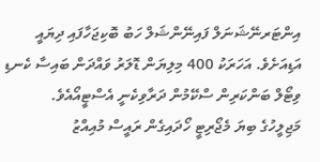އިންޓަރނޭޝަނަލް ފައިނޭންޝަލް ހަބު ބޮކިޖަހާފައި ދިޔައީ އަޑިއަށެވެ. އަހަރަކު 400 މިލިޔަން ޑޮލަރު ވައްދަން ބައިސާ ކެނޑި ވިޓޯލް ބަންކަރިން ސްކޭމުން ދަރާވިކެނީ އެސްޓީއޯއެވެ.
މަޖިލީހުގެ ބިޔަ މެޖޯރިޓީ ހޯދައިގެން ރައީސް މުއިއްޒު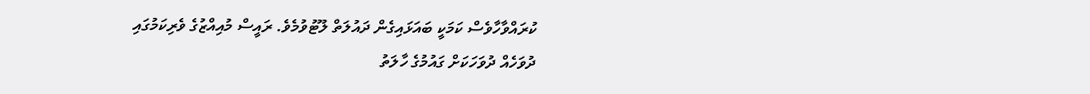ކުރައްވާހާވެސް ކަމަކީ ބައަޅައިގެން ދައުލަތް ލޫޓުވުމެވެ. ރައީސް މުއިއްޒުގެ ވެރިކަމުގައި ދުވަހެއް ދުވަހަކަށް ގައުމުގެ ހާލަތު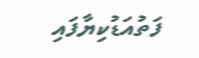ފަތުއަޑުކިޔާފައި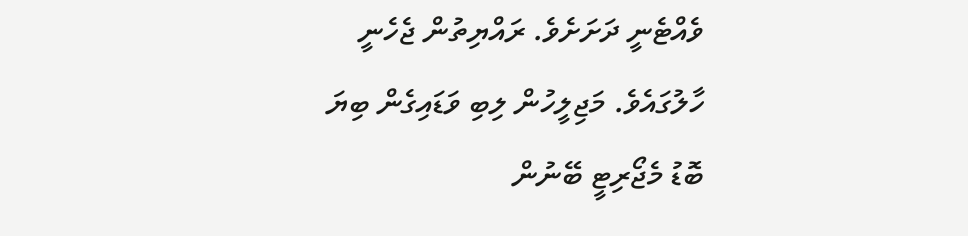ވެއްޓެނީ ދަށަށެވެ. ރައްޔިތުން ޖެހެނީ ހާލުގައެވެ. މަޖިލީހުން ލިބި ވަޑައިގެން ބިޔަ ބޮޑު މެޖޯރިޓީ ބޭނުން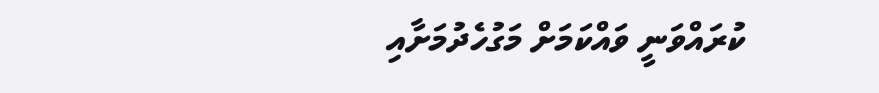ކުރައްވަނީ ވައްކަމަށް މަގުހެދުމަށާއި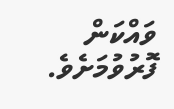ވައްކަން ފޮރުވުމަށެވެ.